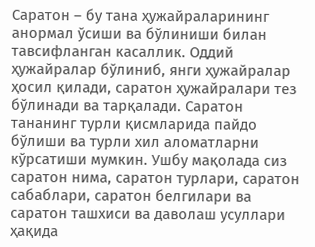Саратон – бу тана ҳужайраларининг анормал ўсиши ва бўлиниши билан тавсифланган касаллик. Оддий ҳужайралар бўлиниб, янги ҳужайралар ҳосил қилади, саратон ҳужайралари тез бўлинади ва тарқалади. Саратон тананинг турли қисмларида пайдо бўлиши ва турли хил аломатларни кўрсатиши мумкин. Ушбу мақолада сиз саратон нима, саратон турлари, саратон сабаблари, саратон белгилари ва саратон ташхиси ва даволаш усуллари ҳақида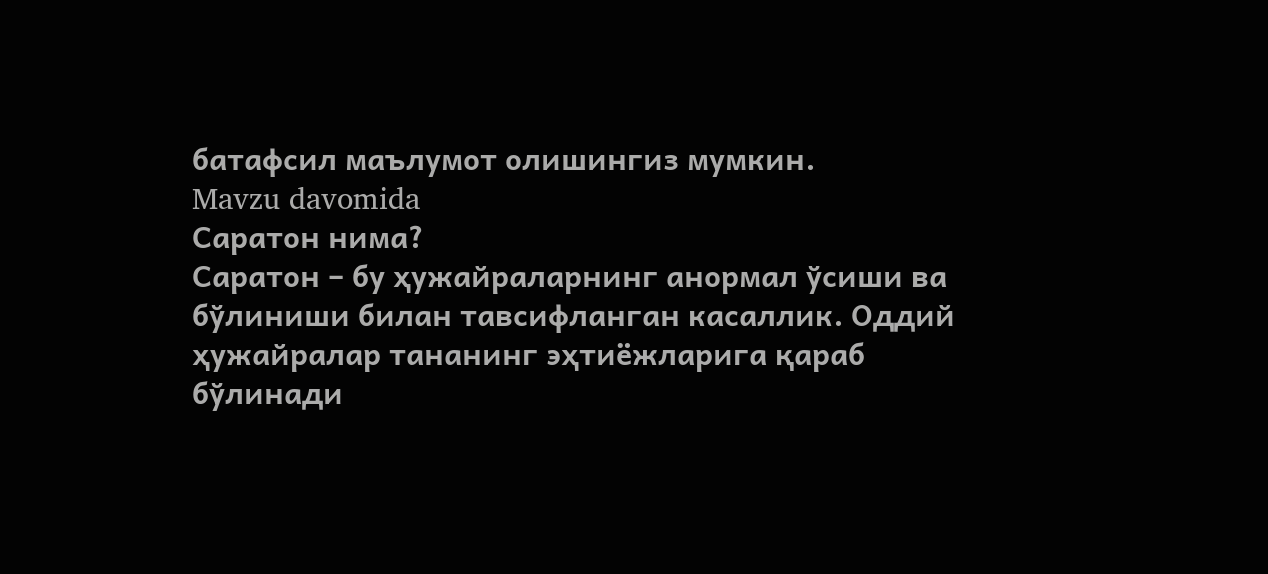батафсил маълумот олишингиз мумкин.
Mavzu davomida
Саратон нима?
Саратон – бу ҳужайраларнинг анормал ўсиши ва бўлиниши билан тавсифланган касаллик. Оддий ҳужайралар тананинг эҳтиёжларига қараб бўлинади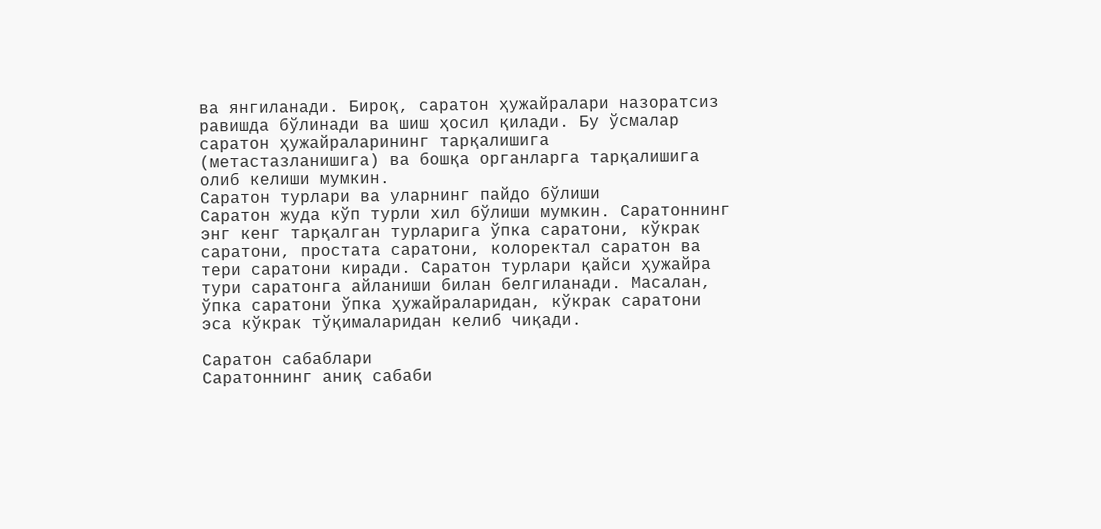ва янгиланади. Бироқ, саратон ҳужайралари назоратсиз равишда бўлинади ва шиш ҳосил қилади. Бу ўсмалар саратон ҳужайраларининг тарқалишига (метастазланишига) ва бошқа органларга тарқалишига олиб келиши мумкин.
Саратон турлари ва уларнинг пайдо бўлиши
Саратон жуда кўп турли хил бўлиши мумкин. Саратоннинг энг кенг тарқалган турларига ўпка саратони, кўкрак саратони, простата саратони, колоректал саратон ва тери саратони киради. Саратон турлари қайси ҳужайра тури саратонга айланиши билан белгиланади. Масалан, ўпка саратони ўпка ҳужайраларидан, кўкрак саратони эса кўкрак тўқималаридан келиб чиқади.

Саратон сабаблари
Саратоннинг аниқ сабаби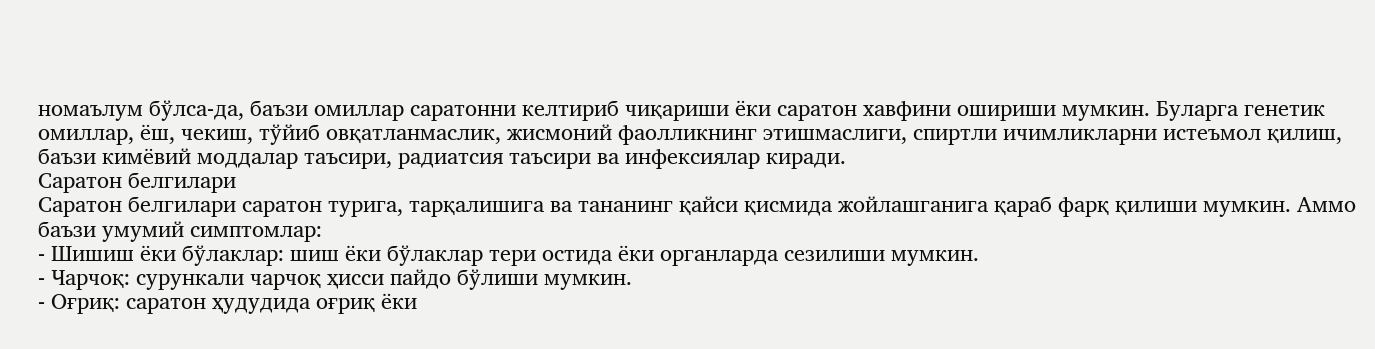номаълум бўлса-да, баъзи омиллар саратонни келтириб чиқариши ёки саратон хавфини ошириши мумкин. Буларга генетик омиллар, ёш, чекиш, тўйиб овқатланмаслик, жисмоний фаолликнинг этишмаслиги, спиртли ичимликларни истеъмол қилиш, баъзи кимёвий моддалар таъсири, радиатсия таъсири ва инфексиялар киради.
Саратон белгилари
Саратон белгилари саратон турига, тарқалишига ва тананинг қайси қисмида жойлашганига қараб фарқ қилиши мумкин. Аммо баъзи умумий симптомлар:
- Шишиш ёки бўлаклар: шиш ёки бўлаклар тери остида ёки органларда сезилиши мумкин.
- Чарчоқ: сурункали чарчоқ ҳисси пайдо бўлиши мумкин.
- Оғриқ: саратон ҳудудида оғриқ ёки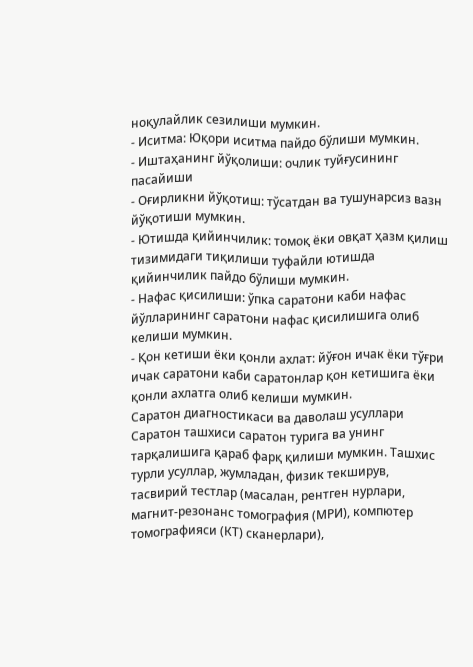ноқулайлик сезилиши мумкин.
- Иситма: Юқори иситма пайдо бўлиши мумкин.
- Иштаҳанинг йўқолиши: очлик туйғусининг пасайиши
- Оғирликни йўқотиш: тўсатдан ва тушунарсиз вазн йўқотиши мумкин.
- Ютишда қийинчилик: томоқ ёки овқат ҳазм қилиш тизимидаги тиқилиши туфайли ютишда қийинчилик пайдо бўлиши мумкин.
- Нафас қисилиши: ўпка саратони каби нафас йўлларининг саратони нафас қисилишига олиб келиши мумкин.
- Қон кетиши ёки қонли ахлат: йўғон ичак ёки тўғри ичак саратони каби саратонлар қон кетишига ёки қонли ахлатга олиб келиши мумкин.
Саратон диагностикаси ва даволаш усуллари
Саратон ташхиси саратон турига ва унинг тарқалишига қараб фарқ қилиши мумкин. Ташхис турли усуллар, жумладан, физик текширув, тасвирий тестлар (масалан, рентген нурлари, магнит-резонанс томография (МРИ), компютер томографияси (КТ) сканерлари),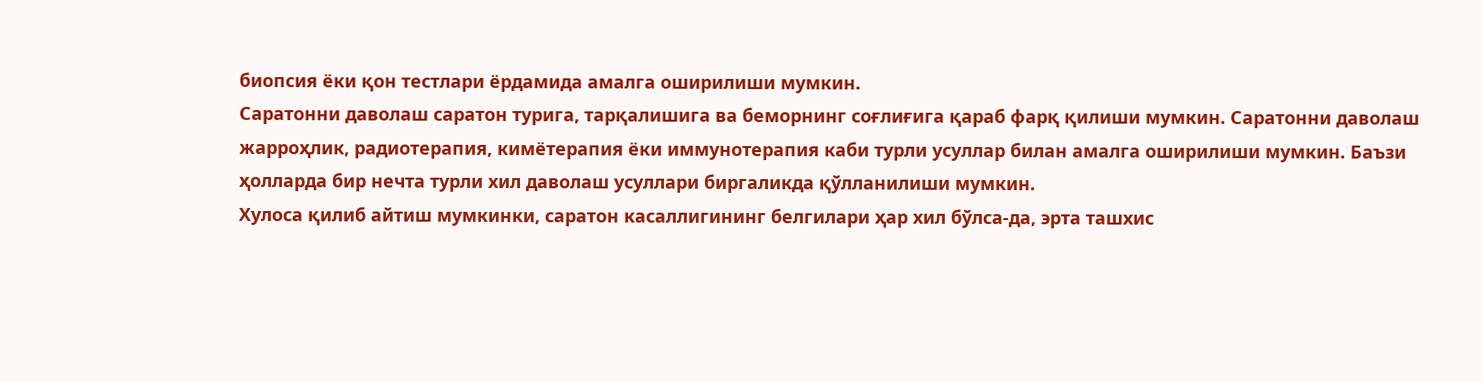биопсия ёки қон тестлари ёрдамида амалга оширилиши мумкин.
Саратонни даволаш саратон турига, тарқалишига ва беморнинг соғлиғига қараб фарқ қилиши мумкин. Саратонни даволаш жарроҳлик, радиотерапия, кимётерапия ёки иммунотерапия каби турли усуллар билан амалга оширилиши мумкин. Баъзи ҳолларда бир нечта турли хил даволаш усуллари биргаликда қўлланилиши мумкин.
Хулоса қилиб айтиш мумкинки, саратон касаллигининг белгилари ҳар хил бўлса-да, эрта ташхис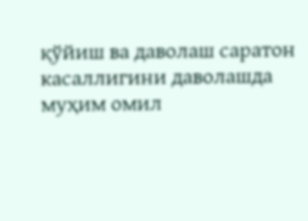қўйиш ва даволаш саратон касаллигини даволашда муҳим омил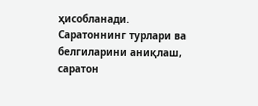ҳисобланади. Саратоннинг турлари ва белгиларини аниқлаш, саратон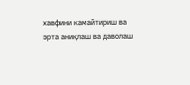хавфини камайтириш ва эрта аниқлаш ва даволаш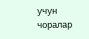учун чоралар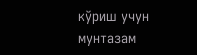кўриш учун мунтазам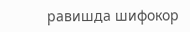равишда шифокор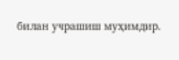билан учрашиш муҳимдир.